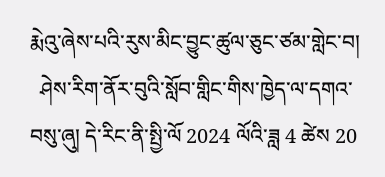རྨེའུ་ཞེས་པའི་རུས་མིང་བྱུང་ཚུལ་ཅུང་ཙམ་གླེང་བ།
  ཤེས་རིག་ནོར་བུའི་སློབ་གླིང་གིས་ཁྱེད་ལ་དགའ་བསུ་ཞུ། དེ་རིང་ནི་སྤྱི་ལོ 2024 ལོའི་ཟླ 4 ཚེས 20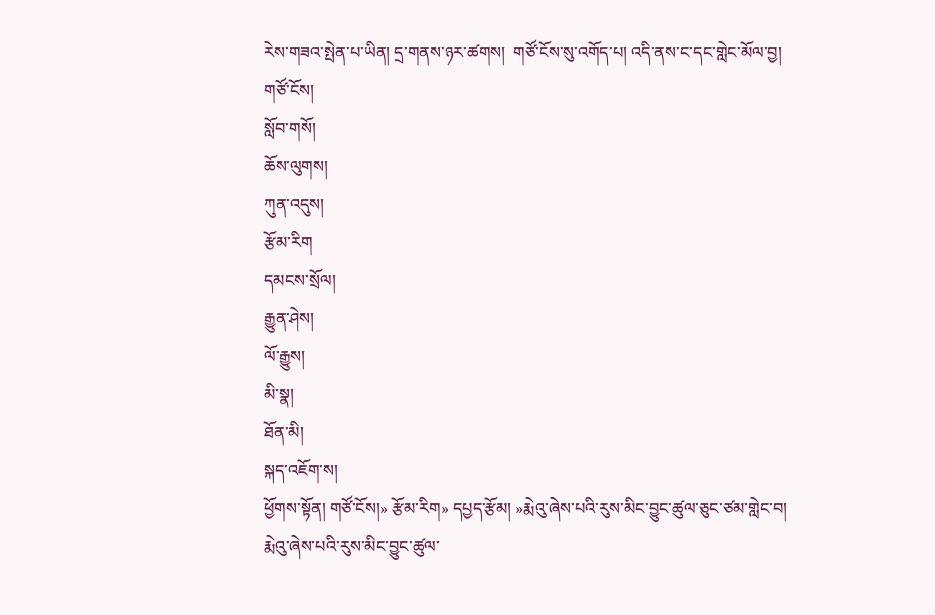རེས་གཟའ་སྤེན་པ་ཡིན། དྲ་གནས་ཉར་ཚགས།  གཙོ་ངོས་སུ་འགོད་པ། འདི་ནས་ང་དང་གླེང་མོལ་བྱ།
གཙོ་ངོས།
སློབ་གསོ།
ཆོས་ལུགས།
ཀུན་འདུས།
རྩོམ་རིག
དམངས་སྲོལ།
རྒྱུན་ཤེས།
ལོ་རྒྱུས།
མི་སྣ།
ཐོན་མི།
སྐད་འཇོག་ས།
ཕྱོགས་སྟོན། གཙོ་ངོས།» རྩོམ་རིག» དཔྱད་རྩོམ། »རྨེའུ་ཞེས་པའི་རུས་མིང་བྱུང་ཚུལ་ཅུང་ཙམ་གླེང་བ།
རྨེའུ་ཞེས་པའི་རུས་མིང་བྱུང་ཚུལ་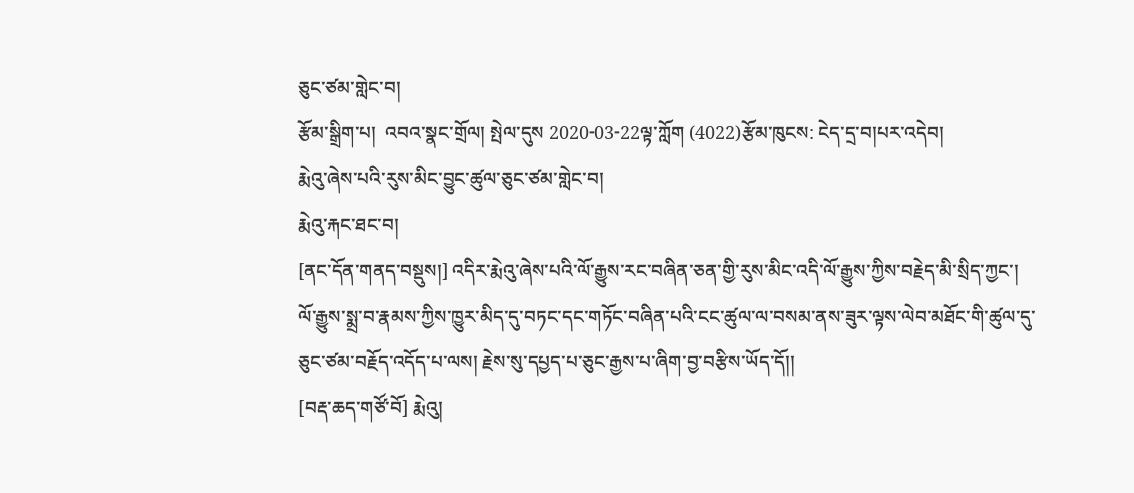ཅུང་ཙམ་གླེང་བ།
རྩོམ་སྒྲིག་པ།  འབའ་སྣང་གྲོལ། སྤེལ་དུས 2020-03-22ལྟ་ཀློག (4022)རྩོམ་ཁུངས: ངེད་དྲ་བ།པར་འདེབ།
རྨེའུ་ཞེས་པའི་རུས་མིང་བྱུང་ཚུལ་ཅུང་ཙམ་གླེང་བ།
རྨེའུ་རྐང་ཐང་བ།
[ནང་དོན་གནད་བསྡུས།] འདིར་རྨེའུ་ཞེས་པའི་ལོ་རྒྱུས་རང་བཞིན་ཅན་གྱི་རུས་མིང་འདི་ལོ་རྒྱུས་ཀྱིས་བརྗེད་མི་སྲིད་ཀྱང་། ལོ་རྒྱུས་སྨྲ་བ་རྣམས་ཀྱིས་ཁྱུར་མིད་དུ་བཏང་དང་གཏོང་བཞིན་པའི་ངང་ཚུལ་ལ་བསམ་ནས་ཟུར་ལྟས་ལེབ་མཐོང་གི་ཚུལ་དུ་ཅུང་ཙམ་བརྗོད་འདོད་པ་ལས། རྗེས་སུ་དཔྱད་པ་ཅུང་རྒྱས་པ་ཞིག་བྱ་བརྩིས་ཡོད་དོ།།
[བརྡ་ཆད་གཙོ་བོ] རྨེའུ།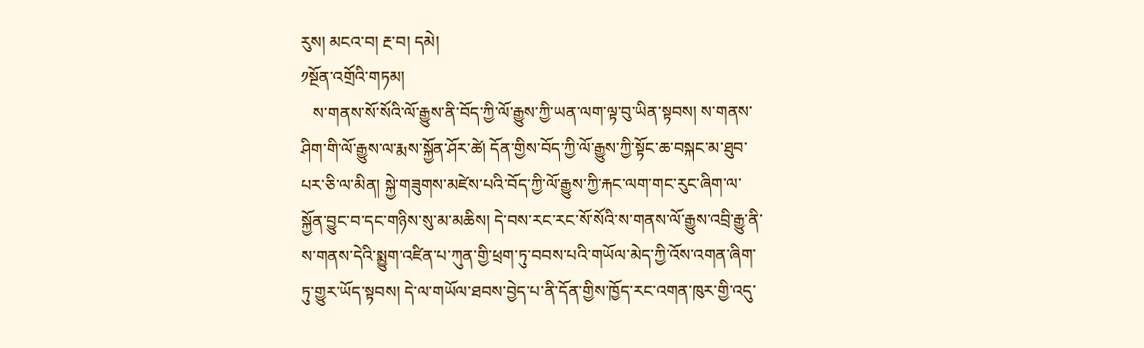རུས། མངའ་བ། རྔ་བ། དམེ།
༡སྔོན་འགྲོའི་གཏམ།
   ས་གནས་སོ་སོའི་ལོ་རྒྱུས་ནི་བོད་ཀྱི་ལོ་རྒྱུས་ཀྱི་ཡན་ལག་ལྟ་བུ་ཡིན་སྟབས། ས་གནས་ཤིག་གི་ལོ་རྒྱུས་ལ་རྨས་སྐྱོན་ཤོར་ཚེ། དོན་གྱིས་བོད་ཀྱི་ལོ་རྒྱུས་ཀྱི་སྟོང་ཆ་བསྐང་མ་ཐུབ་པར་ཅི་ལ་མིན། སྐྱེ་གཟུགས་མཛེས་པའི་བོད་ཀྱི་ལོ་རྒྱུས་ཀྱི་རྐང་ལག་གང་རུང་ཞིག་ལ་སྐྱོན་བྱུང་བ་དང་གཉིས་སུ་མ་མཆིས། དེ་བས་རང་རང་སོ་སོའི་ས་གནས་ལོ་རྒྱུས་འབྲི་རྒྱུ་ནི་ས་གནས་དེའི་སྨྱུག་འཛིན་པ་ཀུན་གྱི་ཕྲག་ཏུ་བབས་པའི་གཡོལ་མེད་ཀྱི་འོས་འགན་ཞིག་ཏུ་གྱུར་ཡོད་སྟབས། དེ་ལ་གཡོལ་ཐབས་བྱེད་པ་ནི་དོན་གྱིས་ཁྱོད་རང་འགན་ཁུར་གྱི་འདུ་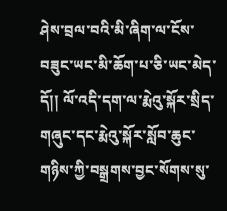ཤེས་བྲལ་བའི་མི་ཞིག་ལ་ངོས་བཟུང་ཡང་མི་ཆོག་པ་ཅི་ཡང་མེད་དོ།། ལོ་འདི་དག་ལ་རྨེའུ་སྐོར་སྲིད་གཞུང་དང་རྨེའུ་སྐོར་སློབ་ཆུང་གཉིས་ཀྱི་བསྒྲགས་བྱང་སོགས་སུ་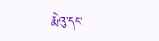རྨེའུ་དང་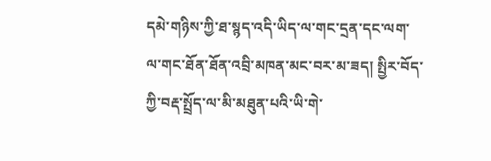དམེ་གཉིས་ཀྱི་ཐ་སྙད་འདི་ཡིད་ལ་གང་དྲན་དང་ལག་ལ་གང་ཐོན་ཐོན་འབྲི་མཁན་མང་བར་མ་ཟད། སྤྱིར་བོད་ཀྱི་བརྡ་སྤྲོད་ལ་མི་མཐུན་པའི་ཡི་གེ་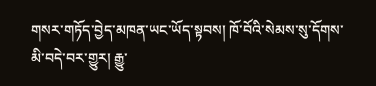གསར་གཏོད་བྱེད་མཁན་ཡང་ཡོད་སྟབས། ཁོ་བོའི་སེམས་སུ་དོགས་མི་བདེ་བར་གྱུར། རྒྱུ་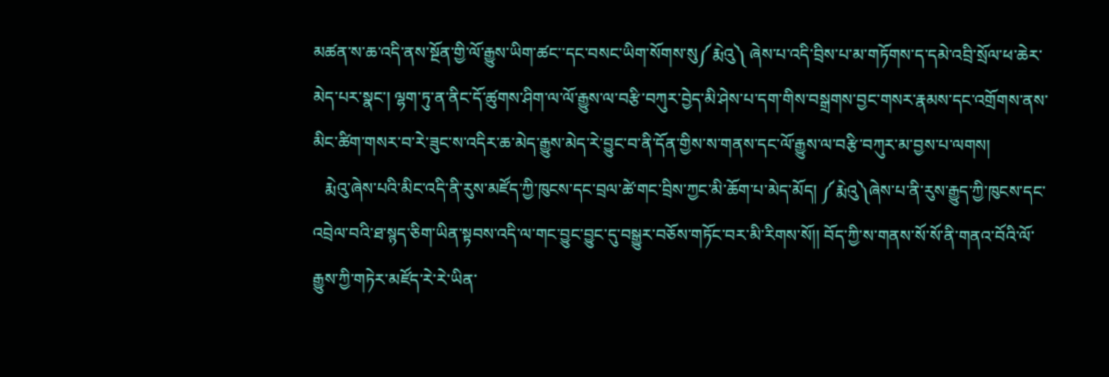མཚན་ས་ཆ་འདི་ནས་སྔོན་གྱི་ལོ་རྒྱུས་ཡིག་ཚང་་དང་བསང་ཡིག་སོགས་སུ༼རྨེའུ༽ ཞེས་པ་འདི་བྲིས་པ་མ་གཏོགས་ད་དམེ་འབྲི་སྲོལ་ཕ་ཆེར་མེད་པར་སྣང་། ལྷག་ཏུ་ན་ནིང་དོ་ཚུགས་ཤིག་ལ་ལོ་རྒྱུས་ལ་བརྩི་བཀུར་བྱེད་མི་ཤེས་པ་དག་གིས་བསྒྲགས་བྱང་གསར་རྣམས་དང་འགྲོགས་ནས་མིང་ཚིག་གསར་བ་རེ་ཟུང་ས་འདིར་ཆ་མེད་རྒྱུས་མེད་རེ་བྱུང་བ་ནི་དོན་གྱིས་ས་གནས་དང་ལོ་རྒྱུས་ལ་བརྩི་བཀུར་མ་བྱས་པ་ལགས།
   རྨེའུ་ཞེས་པའི་མིང་འདི་ནི་རུས་མཛོད་ཀྱི་ཁུངས་དང་བྲལ་ཚེ་གང་བྲིས་ཀྱང་མི་ཆོག་པ་མེད་མོད། ༼རྨེའུ༽ཞེས་པ་ནི་རུས་རྒྱུད་ཀྱི་ཁུངས་དང་འབྲེལ་བའི་ཐ་སྙད་ཅིག་ཡིན་སྟབས་འདི་ལ་གང་བྱུང་བྱུང་དུ་བསྒྱུར་བཅོས་གཏོང་བར་མི་རིགས་སོ།། བོད་ཀྱི་ས་གནས་སོ་སོ་ནི་གནའ་བོའི་ལོ་རྒྱུས་ཀྱི་གཏེར་མཛོད་རེ་རེ་ཡིན་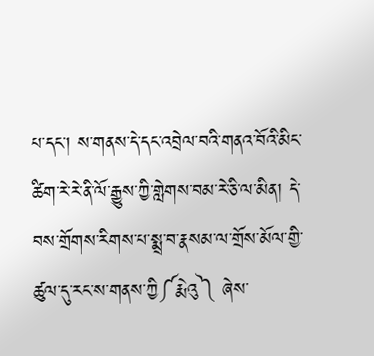པ་དང་། ས་གནས་དེ་དང་འབྲེལ་བའི་གནའ་བོའི་མིང་ཚིག་རེ་རེ་ནི་ལོ་རྒྱུས་ཀྱི་གླེགས་བམ་རེ་ཅི་ལ་མིན། དེ་བས་གྲོགས་རིགས་པ་སྨྲ་བ་རྣསམ་ལ་གྲོས་མོལ་གྱི་ཚུལ་དུ་རང་ས་གནས་ཀྱི༼རྨེའུ༽ ཞེས་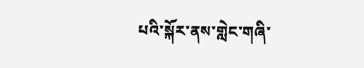པའི་སྐོར་ནས་གླེང་གཞི་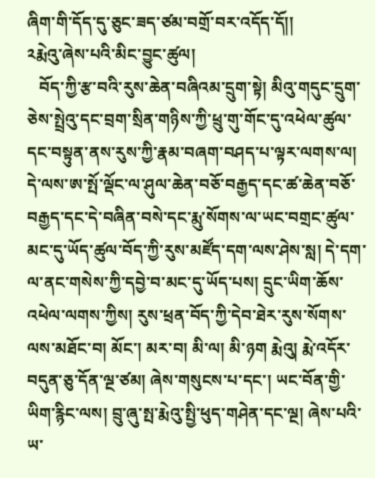ཞིག་གི་དོད་དུ་ཅུང་ཟད་ཙམ་བགྲོ་བར་འདོད་དོ།།
༢རྨེའུ་ཞེས་པའི་མིང་བྱུང་ཚུལ།
   བོད་ཀྱི་རྩ་བའི་རུས་ཆེན་བཞིའམ་དྲུག་སྟེ། མིའུ་གདུང་དྲུག་ཅེས་སྤྲེའུ་དང་བྲག་སྲིན་གཉིས་ཀྱི་ཕྲུ་གུ་གོང་དུ་འཕེལ་ཚུལ་དང་བསྟུན་ནས་རུས་ཀྱི་རྣམ་བཞག་བཤད་པ་ལྟར་ལགས་ལ། དེ་ལས་ཨ་སྤོ་ལྡོང་ལ་ཤུལ་ཆེན་བཅོ་བརྒྱད་དང་ཚ་ཆེན་བཅོ་བརྒྱད་དང་དེ་བཞིན་བསེ་དང་རྨུ་སོགས་ལ་ཡང་བགྲང་ཚུལ་མང་དུ་ཡོད་ཚུལ་བོད་ཀྱི་རུས་མཛོད་དག་ལས་ཤེས་སླ། དེ་དག་ལ་ནང་གསེས་ཀྱི་དབྱེ་བ་མང་དུ་ཡོད་པས། དྲུང་ཡིག་ཆོས་འཕེལ་ལགས་ཀྱིས། རུས་ཕྲན་བོད་ཀྱི་དེབ་ཐེར་རུས་སོགས་ལས་མཐོང་བ། མོང་། མར་བ། མི་ལ། མི་ཉག རྨེའུ། རྨེ་འདོར་བདུན་ཅུ་དོན་ལྔ་ཙམ། ཞེས་གསུངས་པ་དང་། ཡང་བོན་གྱི་ཡིག་རྙིང་ལས། བྲུ་ཞུ་སྤ་རྨེའུ་སྤྱི་ཕུད་གཤེན་དང་ལྔ། ཞེས་པའི་ཡ་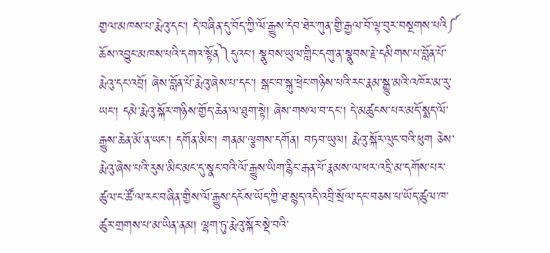གྱལ་མཁས་པ་རྨེའུ་དང་། དེ་བཞིན་དུ་བོད་ཀྱི་ལོ་རྒྱུས་དེབ་ཐེར་ཀུན་གྱི་རྒྱལ་བོ་ལྟ་བུར་བསྔགས་པའི༼ ཆོས་འབྱུང་མཁས་པའི་དགའ་སྟོན༽དུའང་། སྣུབས་ཡུལ་གླིང་དགུ་ན་སྣུབས་རྗེ་དམིགས་པ་བློན་པོ་རྨེའུ་དང་འབྲོ། ཞེས་བློན་པོ་རྨེའུ་ཞེས་པ་དང་། སྒང་བ་སྐུ་ཕྲེང་གཉིས་པའི་རང་རྣམ་སྒྱུ་མའི་འཁོར་མ་རུ་ཡང་། དམེ་རྨེའུ་སྐོར་གཉིས་གྱོད་ཆེན་ལ་ཐུག་སྟེ། ཞེས་གསལ་བ་དང་། དེ་མཚུངས་པར་མདོ་སྨད་ལོ་རྒྱུས་ཆེན་མོ་ན་ཡང་། དགོན་མིང་། གནམ་ལྕགས་དགོན། བཏབ་ཡུལ། རྨེའུ་སྐོར་ལུང་བའི་ཕུག ཅེས་རྨེའུ་ཞེས་པའི་རུས་མིང་མང་དུ་སྣང་བའི་ལོ་རྒྱུས་ཡིག་རྙིང་རྒན་པོ་རྣམས་ལ་ཕར་འདྲི་མ་དགོས་པར་ཚུལ་ང་ཚོ་ལ་རང་བཞིན་གྱིས་ལོ་རྒྱུས་དངོས་ཡོད་ཀྱི་ཐ་སྙད་འདི་འབྲི་སྲོལ་དང་བཅས་པ་ཡོད་ཚུལ་ཁ་ཚུར་གྲགས་པ་མ་ཡིན་ནམ། ལྷག་ཏུ་རྨེའུ་སྐོར་སྡེ་བའི་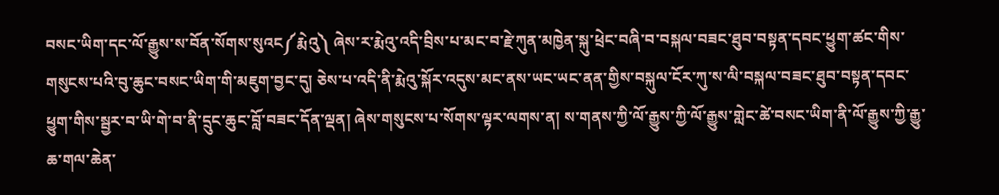བསང་ཡིག་དང་ལོ་རྒྱུས་ས་བོན་སོགས་སུའང༼རྨེའུ༽ ཞེས་ར་རྨེའུ་འདི་བྲིས་པ་མང་བ་རྗེ་ཀུན་མཁྱེན་སྐུ་ཕྲེང་བཞི་བ་བསྐལ་བཟང་ཐུབ་བསྟན་དབང་ཕྱུག་ཚང་གིས་གསུངས་པའི་བུ་ཆུང་བསང་ཡིག་གི་མཇུག་བྱང་དུ། ཅེས་པ་འདི་ནི་རྨེའུ་སྐོར་འདུས་མང་ནས་ཡང་ཡང་ནན་གྱིས་བསྐུལ་ངོར་ཀུ་ས་ལི་བསྐལ་བཟང་ཐུབ་བསྟན་དབང་ཕྱུག་གིས་སྦྱར་བ་ཡི་གེ་བ་ནི་དྲུང་ཆུང་བློ་བཟང་དོན་ལྡན། ཞེས་གསུངས་པ་སོགས་ལྟར་ལགས་ན། ས་གནས་ཀྱི་ལོ་རྒྱུས་ཀྱི་ལོ་རྒྱུས་གླེང་ཚེ་བསང་ཡིག་ནི་ལོ་རྒྱུས་ཀྱི་རྒྱུ་ཆ་གལ་ཆེན་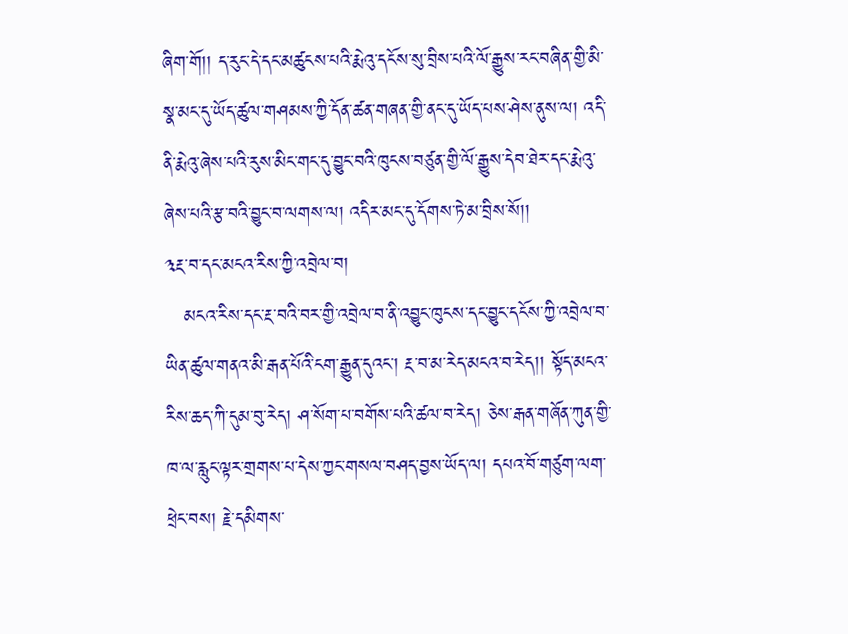ཞིག་གོ།། ད་རུང་དེ་དང་མཚུངས་པའི་རྨེའུ་དངོས་སུ་བྲིས་པའི་ལོ་རྒྱུས་རང་བཞིན་གྱི་མི་སྣ་མང་དུ་ཡོད་ཚུལ་གཤམས་ཀྱི་དོན་ཚན་གཞན་གྱི་ནང་དུ་ཡོད་པས་ཤེས་ནུས་ལ། འདི་ནི་རྨེའུ་ཞེས་པའི་རུས་མིང་གང་དུ་བྱུང་བའི་ཁུངས་བཙུན་གྱི་ལོ་རྒྱུས་དེབ་ཐེར་དང་རྨེའུ་ཞེས་པའི་རྩ་བའི་བྱུང་བ་ལགས་ལ། འདིར་མང་དུ་དོགས་ཏེ་མ་བྲིས་སོ།།
༣རྔ་བ་དང་མངའ་རིས་ཀྱི་འབྲེལ་བ།
   མངའ་རིས་དང་རྔ་བའི་བར་གྱི་འབྲེལ་བ་ནི་འབྱུང་ཁུངས་དང་བྱུང་དངོས་ཀྱི་འབྲེལ་བ་ཡིན་ཚུལ་གནའ་མི་རྒན་པོའི་ངག་རྒྱུན་དུའང་། རྔ་བ་མ་རེད་མངའ་བ་རེད།། སྟོད་མངའ་རིས་ཆད་ཀི་དུམ་བུ་རེད། ཤ་སོག་པ་བགོས་པའི་ཚལ་བ་རེད། ཅེས་རྒན་གཞོན་ཀུན་གྱི་ཁ་ལ་རླུང་ལྟར་གྲགས་པ་དེས་ཀྱང་གསལ་བཤད་བྱས་ཡོད་ལ། དཔའ་བོ་གཙུག་ལག་ཕྲེང་བས། རྗེ་དམིགས་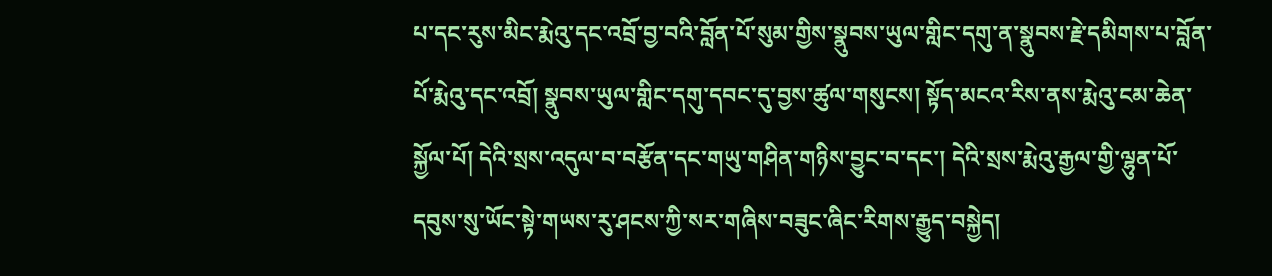པ་དང་རུས་མིང་རྨེའུ་དང་འབྲོ་བྱ་བའི་བློན་པོ་སུམ་གྱིས་སྣུབས་ཡུལ་གླིང་དགུ་ན་སྣུབས་རྗེ་དམིགས་པ་བློན་པོ་རྨེའུ་དང་འབྲོ། སྣུབས་ཡུལ་གླིང་དགུ་དབང་དུ་བྱས་ཚུལ་གསུངས། སྟོད་མངའ་རིས་ནས་རྨེའུ་ངམ་ཆེན་སྐྱོལ་པོ། དེའི་སྲས་འདུལ་བ་བརྩོན་དང་གཡུ་གཤིན་གཉིས་བྱུང་བ་དང་། དེའི་སྲས་རྨེའུ་རྒྱལ་གྱི་ལྷུན་པོ་དབུས་སུ་ཡོང་སྟེ་གཡས་རུ་ཤངས་ཀྱི་སར་གཞིས་བཟུང་ཞིང་རིགས་རྒྱུད་བསྐྱེད།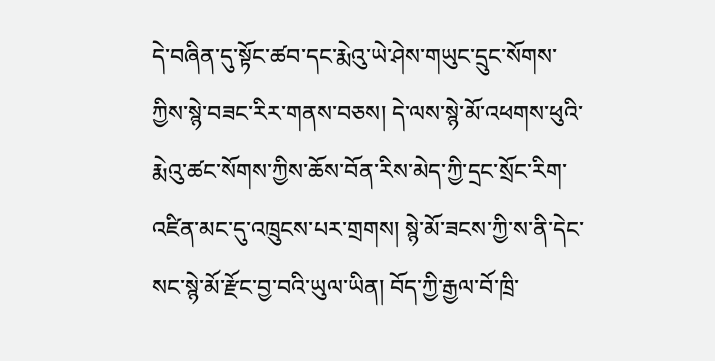དེ་བཞིན་དུ་སྟོང་ཚབ་དང་རྨེའུ་ཡེ་ཤེས་གཡུང་དྲུང་སོགས་ཀྱིས་སྙེ་བཟང་རིར་གནས་བཅས། དེ་ལས་སྙེ་མོ་འཕགས་ཕུའི་རྨེའུ་ཚང་སོགས་ཀྱིས་ཆོས་བོན་རིས་མེད་ཀྱི་དྲང་སྲོང་རིག་འཛིན་མང་དུ་འཁྲུངས་པར་གྲགས། སྙེ་མོ་ཟངས་ཀྱི་ས་ནི་དེང་སང་སྙེ་མོ་རྫོང་བྱ་བའི་ཡུལ་ཡིན། བོད་ཀྱི་རྒྱལ་བོ་ཁྲི་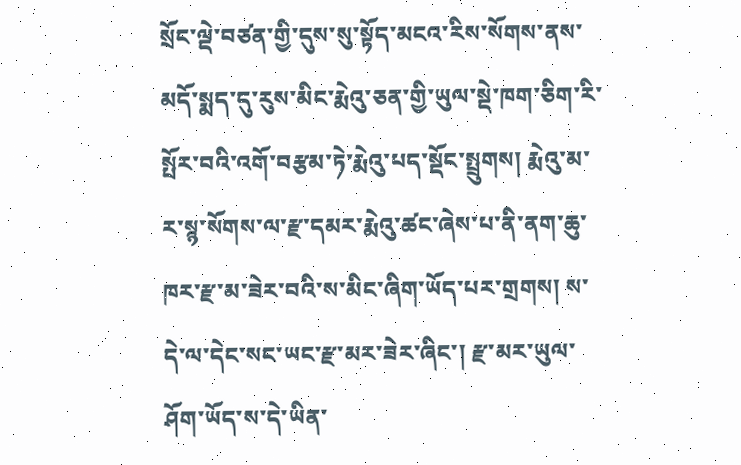སྲོང་ལྡེ་བཙན་གྱི་དུས་སུ་སྟོད་མངའ་རིས་སོགས་ནས་མདོ་སྨད་དུ་རུས་མིང་རྨེའུ་ཅན་གྱི་ཡུལ་སྡེ་ཁག་ཅིག་རི་སྤོར་བའི་འགོ་བརྩམ་ཏེ་རྨེའུ་པད་སྡོང་སྤྲུགས། རྨེའུ་མ་ར་སྙ་སོགས་ལ་རྫ་དམར་རྨེའུ་ཚང་ཞེས་པ་ནི་ནག་ཆུ་ཁར་རྫ་མ་ཟེར་བའི་ས་མིང་ཞིག་ཡོད་པར་གྲགས། ས་དེ་ལ་དེང་སང་ཡང་རྫ་མར་ཟེར་ཞིང་། རྫ་མར་ཡུལ་ཤོག་ཡོད་ས་དེ་ཡིན་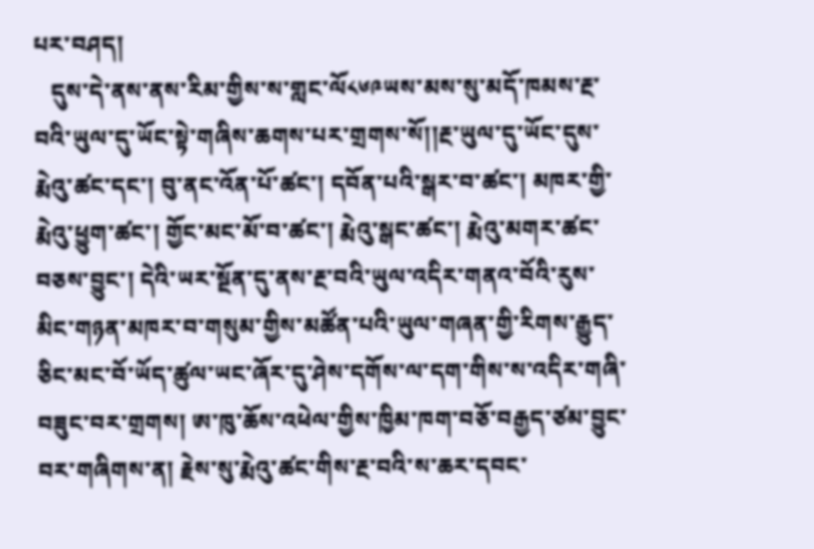པར་བཤད།
   དུས་དེ་ནས་ནས་རིམ་གྱིས་ས་གླང་ལོ༨༦༩ཡས་མས་སུ་མདོ་ཁམས་རྔ་བའི་ཡུལ་དུ་ཡོང་སྟེ་གཞིས་ཆགས་པར་གྲགས་སོ།།རྔ་ཡུལ་དུ་ཡོང་དུས་རྨེའུ་ཚང་དང་། བུ་ནང་འོན་པོ་ཚང་། དབོན་པའི་སྒར་བ་ཚང་། མཁར་གྱི་རྨེའུ་ཕྱུག་ཚང་། གྱོང་མང་མོ་བ་ཚང་། རྨེའུ་སྒང་ཚང་། རྨེའུ་མགར་ཚང་བཅས་བྱུང་། དེའི་ཡར་སྔོན་དུ་ནས་རྔ་བའི་ཡུལ་འདིར་གནའ་བོའི་རུས་མིང་གཉན་མཁར་བ་གསུམ་གྱིས་མཚོན་པའི་ཡུལ་གཞན་གྱི་རིགས་རྒྱུད་ཅིང་མང་བོ་ཡོད་ཚུལ་ཡང་ཞོར་དུ་ཤེས་དགོས་ལ་དག་གིས་ས་འདིར་གཞི་བཟུང་བར་གྲགས། ཨ་ཁུ་ཆོས་འཕེལ་གྱིས་ཁྱིམ་ཁག་བཅོ་བརྒྱད་ཙམ་བྱུང་བར་གཞིགས་ན། རྗེས་སུ་རྨེའུ་ཚང་གིས་རྔ་བའི་ས་ཆར་དབང་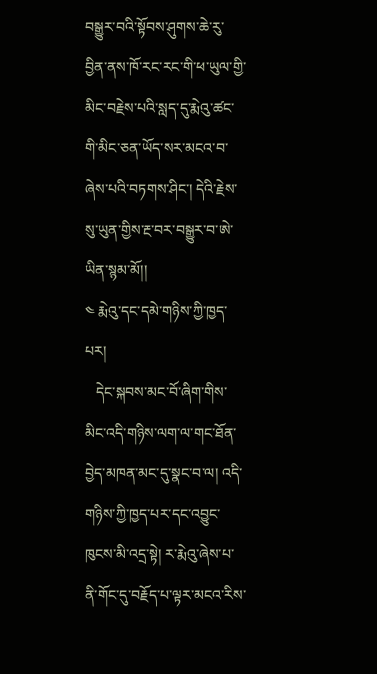བསྒྱུར་བའི་སྟོབས་ཤུགས་ཆེ་རུ་བྱིན་ནས་ཁོ་རང་རང་གི་ཕ་ཡུལ་གྱི་མིང་བརྗེས་པའི་སླད་དུ་རྨེའུ་ཚང་གི་མིང་ཅན་ཡོད་སར་མངའ་བ་ཞེས་པའི་བཏགས་ཤིང་། དེའི་རྗེས་སུ་ཡུན་གྱིས་རྔ་བར་བསྒྱུར་བ་ཨེ་ཡིན་སྙམ་མོ།།
༤ རྨེའུ་དང་དམེ་གཉིས་ཀྱི་ཁྱད་པར།
   དེང་སྐབས་མང་བོ་ཞིག་གིས་མིང་འདི་གཉིས་ལག་ལ་གང་ཐོན་བྱེད་མཁན་མང་དུ་སྣང་བ་ལ། འདི་གཉིས་ཀྱི་ཁྱད་པར་དང་འབྱུང་ཁུངས་མི་འདྲ་སྟེ། ར་རྨེའུ་ཞེས་པ་ནི་གོང་དུ་བརྗོད་པ་ལྟར་མངའ་རིས་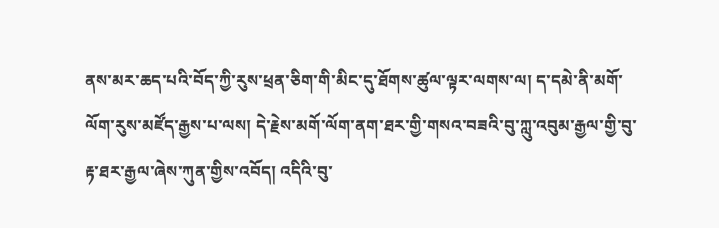ནས་མར་ཆད་པའི་བོད་ཀྱི་རུས་ཕྲན་ཅིག་གི་མིང་དུ་ཐོགས་ཚུལ་ལྟར་ལགས་ལ། ད་དམེ་ནི་མགོ་ལོག་རུས་མཛོད་རྒྱས་པ་ལས། དེ་རྗེས་མགོ་ལོག་ནག་ཐར་གྱི་གསའ་བཟའི་བུ་ཀླུ་འབུམ་རྒྱལ་གྱི་བུ་རྟ་ཐར་རྒྱལ་ཞེས་ཀུན་གྱིས་འབོད། འདིའི་བུ་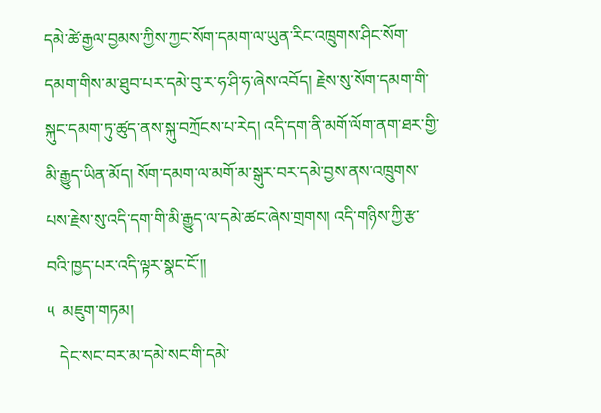དམེ་ཚེ་རྒྱལ་བྱམས་ཀྱིས་ཀྱང་སོག་དམག་ལ་ཡུན་རིང་འཁྲུགས་ཤིང་སོག་དམག་གིས་མ་ཐུབ་པར་དམེ་བུ་ར་ཧ་ཤི་ཧ་ཞེས་འབོད། རྗེས་སུ་སོག་དམག་གི་སྐུང་དམག་ཏུ་ཚུད་ནས་སྐུ་བཀྲོངས་པ་རེད། འདི་དག་ནི་མགོ་ལོག་ནག་ཐར་གྱི་མི་རྒྱུད་ཡིན་མོད། སོག་དམག་ལ་མགོ་མ་སྒུར་བར་དམེ་བྱས་ནས་འཁྲུགས་པས་རྗེས་སུ་འདི་དག་གི་མི་རྒྱུད་ལ་དམེ་ཚང་ཞེས་གྲགས། འདི་གཉིས་ཀྱི་རྩ་བའི་ཁྱད་པར་འདི་ལྟར་སྣང་ངོ་།།
༥  མཇུག་གཏམ།
   དེང་སང་བར་མ་དམེ་སང་གི་དམེ་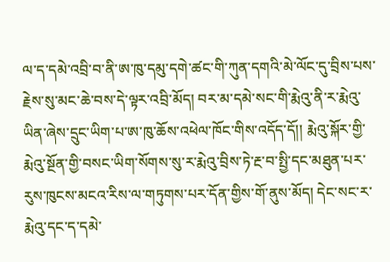ལ་ད་དམེ་འབྲི་བ་ནི་ཨ་ཁུ་དམུ་དགེ་ཚང་གི་ཀུན་དགའི་མེ་ལོང་དུ་བྲིས་པས་རྗེས་སུ་མང་ཆེ་བས་དེ་ལྟར་འབྲི་མོད། བར་མ་དམེ་སང་གི་རྨེའུ་ནི་ར་རྨེའུ་ཡིན་ཞེས་དྲུང་ཡིག་པ་ཨ་ཁུ་ཆོས་འཕེལ་ཁོང་གིས་འདོད་དོ།། རྨེའུ་སྐོར་གྱི་རྨེའུ་སྔོན་གྱི་བསང་ཡིག་སོགས་སུ་ར་རྨེའུ་བྲིས་ཏེ་རྔ་བ་སྤྱི་དང་མཐུན་པར་རུས་ཁུངས་མངའ་རིས་ལ་གཏུགས་པར་དོན་གྱིས་གོ་ནུས་མོད། དེང་སང་ར་རྨེའུ་དང་ད་དམེ་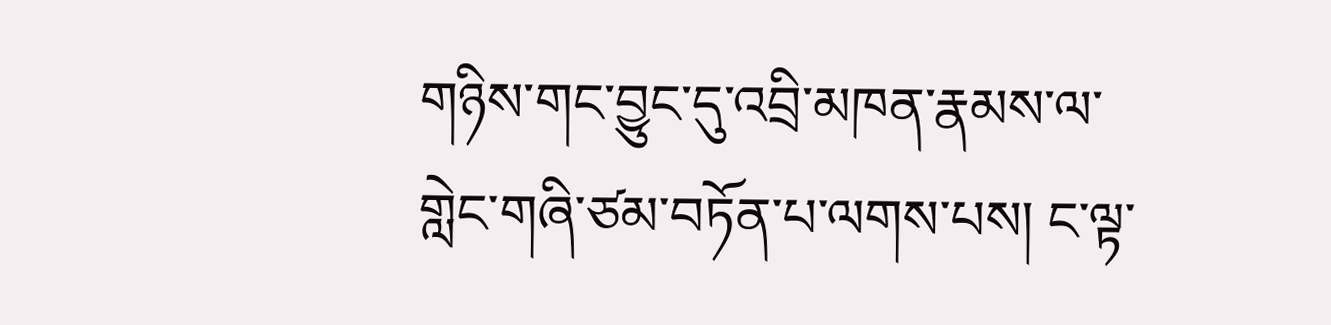གཉིས་གང་བྱུང་དུ་འབྲི་མཁན་རྣམས་ལ་གླེང་གཞི་ཙམ་བཏོན་པ་ལགས་པས། ང་ལྟ་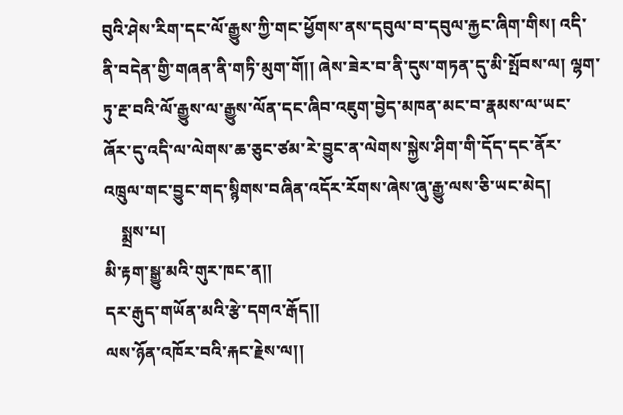བུའི་ཤེས་རིག་དང་ལོ་རྒྱུས་ཀྱི་གང་ཕྱོགས་ནས་དབུལ་བ་དབུལ་རྐྱང་ཞིག་གིས། འདི་ནི་བདེན་གྱི་གཞན་ནི་གཏི་མུག་གོ།། ཞེས་ཟེར་བ་ནི་དུས་གཏན་དུ་མི་སྤོབས་ལ། ལྷག་ཏུ་རྔ་བའི་ལོ་རྒྱུས་ལ་རྒྱུས་ལོན་དང་ཞིབ་འཇུག་བྱེད་མཁན་མང་བ་རྣམས་ལ་ཡང་ཞོར་དུ་འདི་ལ་ལེགས་ཆ་ཅུང་ཙམ་རེ་བྱུང་ན་ལེགས་སྐྱེས་ཤིག་གི་དོད་དང་ནོར་འཁྲུལ་གང་བྱུང་གད་སྙིགས་བཞིན་འདོར་རོགས་ཞེས་ཞུ་རྒྱུ་ལས་ཅི་ཡང་མེད།
    སྨྲས་པ།
མི་རྟག་སྒྱུ་མའི་གུར་ཁང་ན།།
དར་རྒུད་གཡོན་མའི་རྩེ་དགའ་རྒོད།།
ལས་ཉོན་འཁོར་བའི་རྐང་རྗེས་ལ།།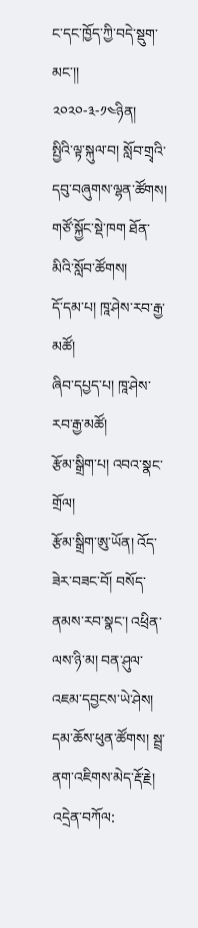ང་དང་ཁྱོད་ཀྱི་བདེ་སྡུག་མང་།།
༢༠༢༠-༣-༡༤ཉིན།
སྤྱིའི་ལྟ་སྐུལ་བ། སློབ་གྲྭའི་དབུ་བཞུགས་ལྷན་ཚོགས།
གཙོ་སྐྱོང་སྡེ་ཁག ཐོན་མིའི་སློབ་ཚོགས།
དོ་དམ་པ། ཁཱ་ཤེས་རབ་རྒྱ་མཚོ།
ཞིབ་དཔྱད་པ། ཁཱ་ཤེས་རབ་རྒྱ་མཚོ།
རྩོམ་སྒྲིག་པ། འབའ་སྣང་གྲོལ།
རྩོམ་སྒྲིག་ཨུ་ཡོན། འོད་ཟེར་བཟང་བོ། བསོད་ནམས་རབ་སྣང་། འཕྲིན་ལས་ཉི་མ། བན་ཤུལ་འཇམ་དབྱངས་ཡེ་ཤེས། དམ་ཆོས་ཕུན་ཚོགས། སྦྲ་ནག་འཇིགས་མེད་རྡོ་རྗེ།
འདྲེན་བཀོལ: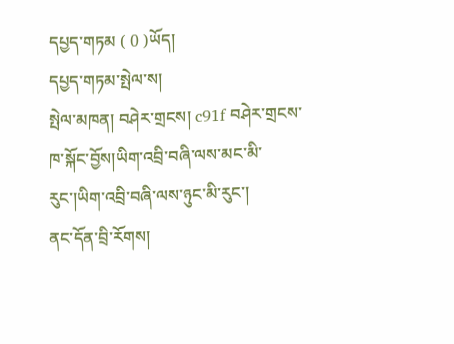དཔྱད་གཏམ ( 0 )ཡོད།
དཔྱད་གཏམ་སྤེལ་ས།
སྤེལ་མཁན། བཤེར་གྲངས། c91f བཤེར་གྲངས་ཁ་སྐོང་བྱོས།ཡིག་འབྲི་བཞི་ལས་མང་མི་རུང་།ཡིག་འབྲི་བཞི་ལས་ཉུང་མི་རུང་།
ནང་དོན་བྲི་རོགས།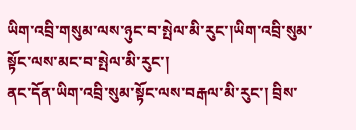ཡིག་འབྲི་གསུམ་ལས་ཉུང་བ་སྤེལ་མི་རུང་།ཡིག་འབྲི་སུམ་སྟོང་ལས་མང་བ་སྤེལ་མི་རུང་།
ནང་དོན་ཡིག་འབྲི་སུམ་སྟོང་ལས་བརྒལ་མི་རུང་། བྲིས་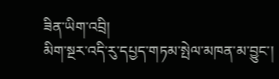ཟིན་ཡིག་འབྲི།
མིག་སྔར་འདི་རུ་དཔྱད་གཏམ་སྤེལ་མཁན་མ་བྱུང་།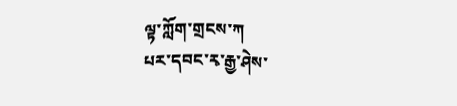ལྟ་ཀློག་གྲངས་ཀ
པར་དབང་རྭ་རྒྱ་ཤེས་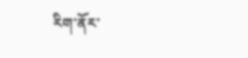རིག་ནོར་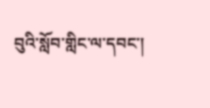བུའི་སློབ་གླིང་ལ་དབང་།